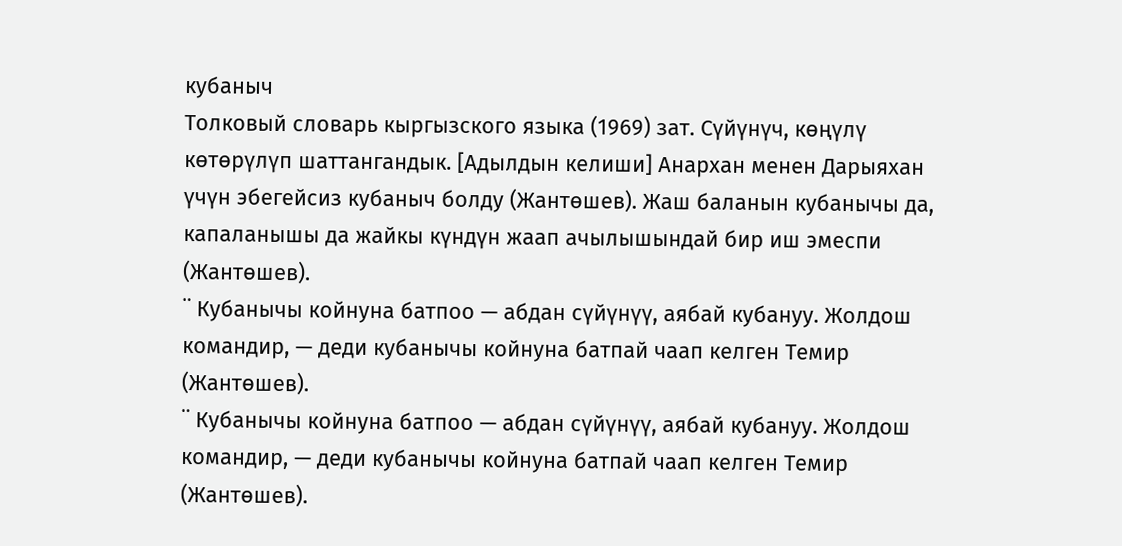кубаныч
Толковый словарь кыргызского языка (1969) зат. Сүйүнүч, көңүлү көтөрүлүп шаттангандык. [Адылдын келиши] Анархан менен Дарыяхан үчүн эбегейсиз кубаныч болду (Жантөшев). Жаш баланын кубанычы да, капаланышы да жайкы күндүн жаап ачылышындай бир иш эмеспи (Жантөшев).
¨ Кубанычы койнуна батпоо — абдан сүйүнүү, аябай кубануу. Жолдош командир, — деди кубанычы койнуна батпай чаап келген Темир (Жантөшев).
¨ Кубанычы койнуна батпоо — абдан сүйүнүү, аябай кубануу. Жолдош командир, — деди кубанычы койнуна батпай чаап келген Темир (Жантөшев).